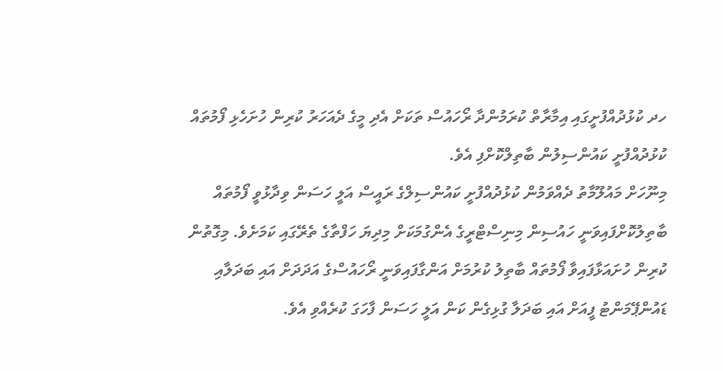ހދ ކުޅުދުއްފުށީގައި އިމާރާތް ކުރަމުންދާ ރޯހައުސް ތަކަށް އެދި މީގެ ދެއަހަރު ކުރިން ހުށަހެޅި ފޯމުތައް ކުޅުދުއްފުށީ ކައުންސިލުން ބާތިލްކޮށްފި އެވެ.
މިނޫހަށް މައުލޫމާތު ދެއްވަމުން ކުޅުދުއްފުށީ ކައުންސިލްގެ ރައީސް އަލީ ހަސަން ވިދާޅުވީ ފޯމުތައް ބާތިލުކޮށްފައިވަނީ ހައުސިން މިނިސްޓްރީގެ އެންގުމަކަށް މިދިޔަ ހަފްތާގެ ތެރޭގައި ކަމަށެވެ. މިގޮތުން ކުރިން ހުށައަޅާފައިވާ ފޯމުތައް ބާތިލު ކުރުމަށް އަންގާފައިވަނީ ރޯހައުސްގެ އަދަދަށް އައި ބަދަލާއި ޑައުންޕޭމަންޓު ފީއަށް އައި ބަދަލާ ގުޅިގެން ކަން އަލީ ހަސަން ފާހަގަ ކުރެއްވި އެވެ.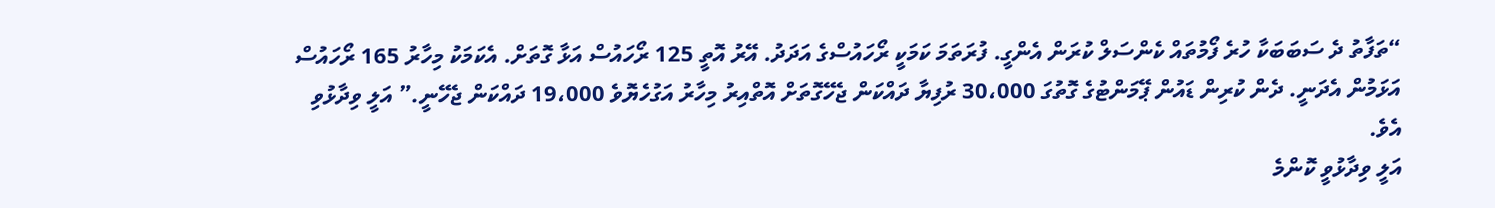“ތަފާތު ދެ ސަބަބަކާ ހުރެ ފޯމުތައް ކެންސަލް ކުރަން އެންގީ. ފުރަތަމަ ކަމަކީ ރޯހައުސްގެ އަދަދު. އޭރު އޮތީ 125 ރޯހައުސް އަޅާ ގޮތަށް. އެކަމަކު މިހާރު 165 ރޯހައުސް އަޅަމުން އެދަނީ. ދެން ކުރިން ޑައުން ޕޭމަންޓުގެ ގޮތުގަ 30،000 ރުފިޔާ ދައްކަން ޖެހޭގޮތަށް އޮތްއިރު މިހާރު އަގުހެޔޮވެ 19،000 ދައްކަން ޖެހޭނީ.” އަލީ ވިދާޅުވި އެވެ.
އަލީ ވިދާޅުވީ ކޮންމެ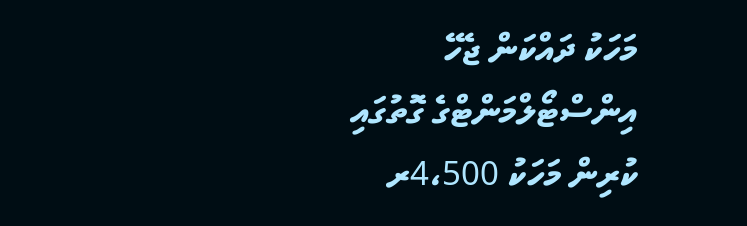މަހަކު ދައްކަން ޖެހޭ އިންސްޓޯލްމަންޓްގެ ގޮތުގައި ކުރިން މަހަކު 4،500ރ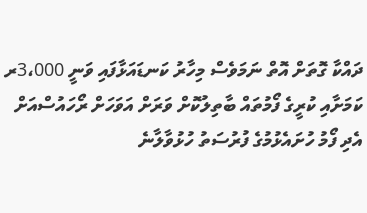ދައްކާ ގޮތަށް އޮތް ނަމަވެސް މިހާރު ކަނޑައަޅާފައި ވަނީ 3،000ރ ކަމަށާއި ކުރީގެ ފޯމުތައް ބާތިލުކޮށް ވަރަށް އަވަހަށް ރޯހައުސްއަށް އެދި ފޯމު ހުށައެޅުމުގެ ފުރުސަތު ހުޅުވާލާނެ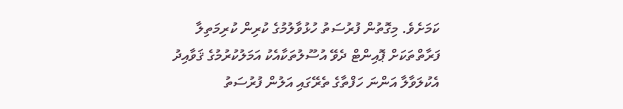ކަމަށެވެ. މިގޮތުން ފުރުސަތު ހުޅުވާލުމުގެ ކުރިން ކުރިމަތިލާ ފަރާތްތަކަށް ޕޮއިންޓް ދެވޭ އުސޫލުތަކާއެކު އަމަލުކުރުމުގެ ޤަވާއިދު އެކުލަވާލާ އަންނަ ހަފްތާގެ ތެރޭގައި އަލުން ފުރުސަތު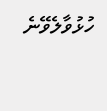ހުޅުވާލެވޭނެ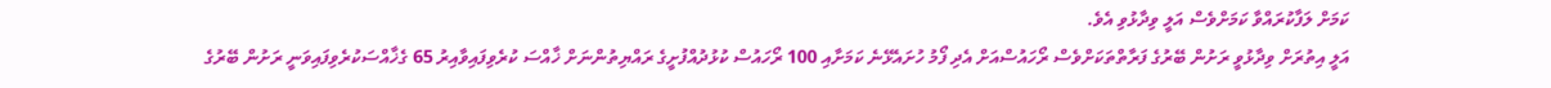ކަމަށް ލަފާކުރައްވާ ކަމަށްވެސް އަލީ ވިދާޅުވި އެވެ.
އަލީ އިތުރަށް ވިދާޅުވީ ރަށުން ބޭރުގެ ފަރާތްތަކަށްވެސް ރޯހައުސްއަށް އެދި ފޯމު ހުށައެޅޭނެ ކަމަށާއި 100 ރޯހައުސް ކުޅުދުއްފުށީގެ ރައްޔިތުންނަށް ޚާއްސަ ކުރެވިފައިވާއިރު 65 ގެޚާއްސަކުރެވިފައިވަނީ ރަށުން ބޭރުގެ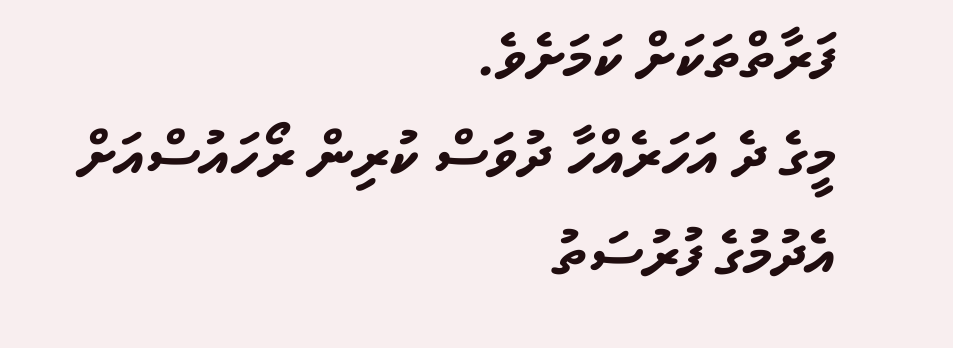ފަރާތްތަކަށް ކަމަށެވެ.
މީގެ ދެ އަހަރެއްހާ ދުވަސް ކުރިން ރޯހައުސްއަށް އެދުމުގެ ފުރުސަތު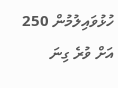ހުޅުވައިލުމުން 250 އަށް ވުރެ ގިނަ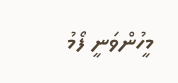މީހުންވަނީ ފޯމު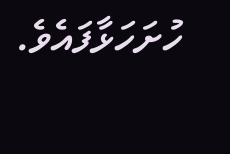ހުށަހަޅާފައެވެ.